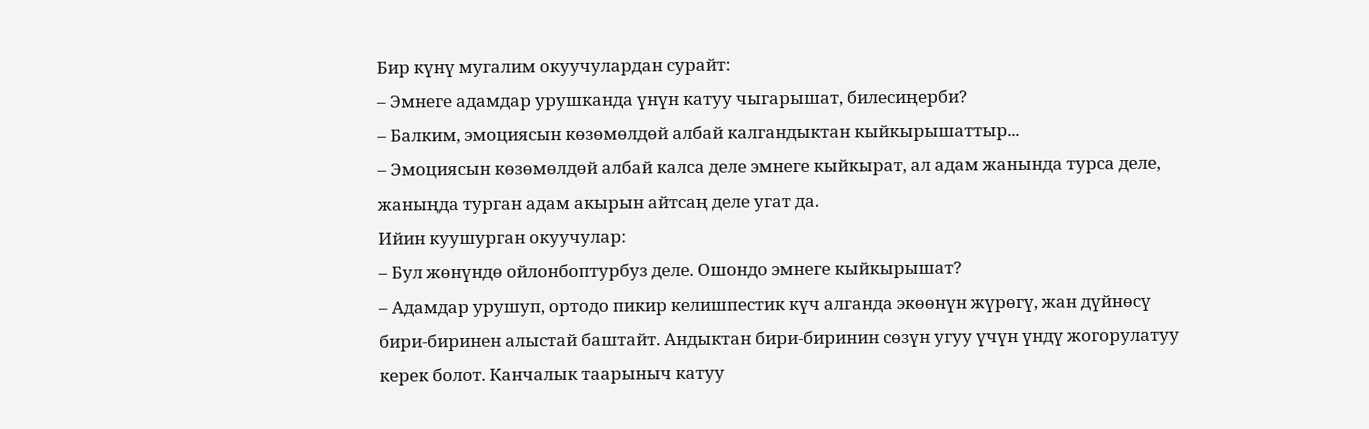Бир күнү мугалим окуучулардан сурайт:
– Эмнеге адамдар урушканда үнүн катуу чыгарышат, билесиңерби?
– Балким, эмоциясын көзөмөлдөй албай калгандыктан кыйкырышаттыр...
– Эмоциясын көзөмөлдөй албай калса деле эмнеге кыйкырат, ал адам жанында турса деле, жаныңда турган адам акырын айтсаң деле угат да.
Ийин куушурган окуучулар:
– Бул жөнүндө ойлонбоптурбуз деле. Ошондо эмнеге кыйкырышат?
– Адамдар урушуп, ортодо пикир келишпестик күч алганда экөөнүн жүрөгү, жан дүйнөсү бири-биринен алыстай баштайт. Андыктан бири-биринин сөзүн угуу үчүн үндү жогорулатуу керек болот. Канчалык таарыныч катуу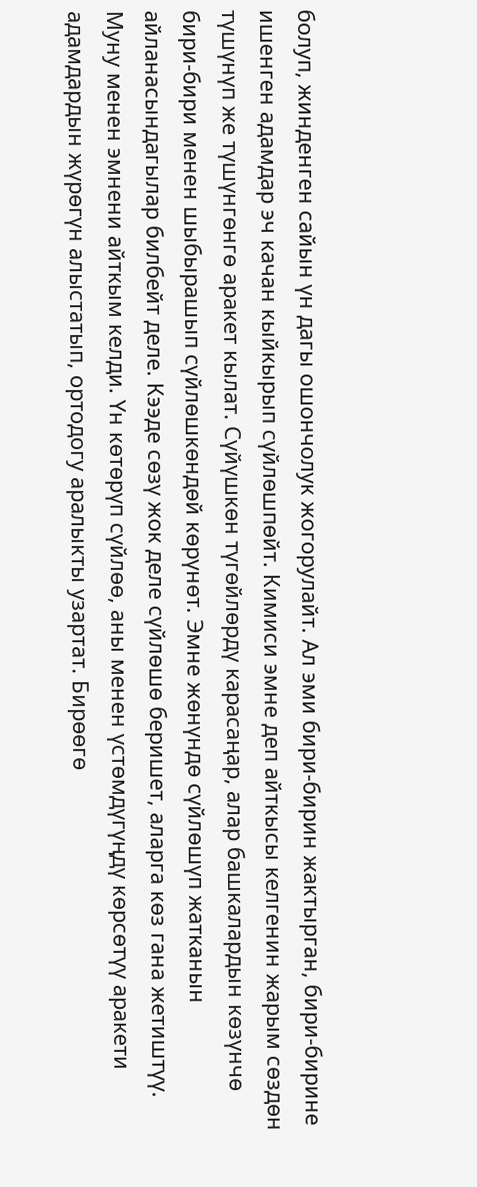болуп, жинденген сайын үн дагы ошончолук жогорулайт. Ал эми бири-бирин жактырган, бири-бирине ишенген адамдар эч качан кыйкырып сүйлөшпөйт. Кимиси эмне деп айткысы келгенин жарым сөздөн түшүнүп же түшүнгөнгө аракет кылат. Сүйүшкөн түгөйлөрдү карасаңар, алар башкалардын көзүнчө бири-бири менен шыбырашып сүйлөшкөндөй көрүнөт. Эмне жөнүндө сүйлөшүп жатканын айланасындагылар билбейт деле. Кээде сөзү жок деле сүйлөшө беришет, аларга көз гана жетиштүү. Муну менен эмнени айткым келди. Үн көтөрүп сүйлөө, аны менен үстөмдүгүңдү көрсөтүү аракети адамдардын жүрөгүн алыстатып, ортодогу аралыкты узартат. Бирөөгө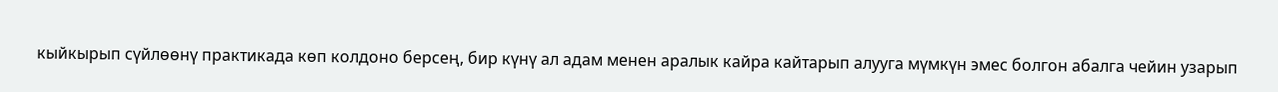кыйкырып сүйлөөнү практикада көп колдоно берсең, бир күнү ал адам менен аралык кайра кайтарып алууга мүмкүн эмес болгон абалга чейин узарып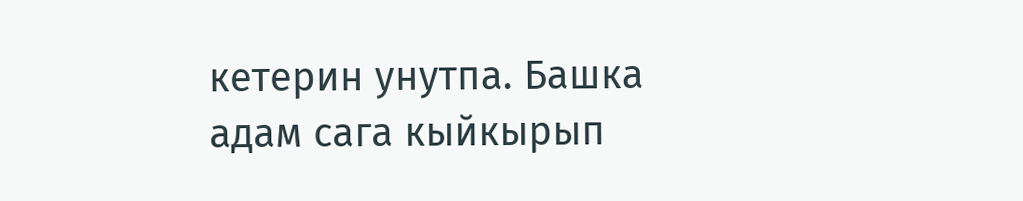кетерин унутпа. Башка адам сага кыйкырып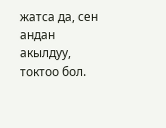жатса да, сен андан акылдуу, токтоо бол.